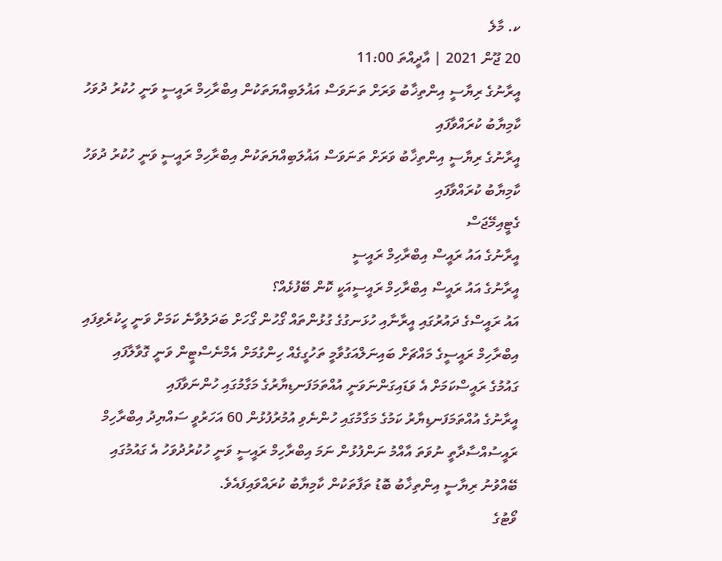ކ. މާލެ
20 ޖޫން 2021 | އާދީއްތަ 11:00
އީރާނުގެ ރިޔާސީ އިންތިޚާބު ވަރަށް ތަނަވަސް އަޣުލަބިއްޔަތަކުން އިބްރާހިމް ރައީސީ ވަނީ ހުކުރު ދުވަހު ކާމިޔާބު ކުރައްވާފައި
އީރާނުގެ ރިޔާސީ އިންތިޚާބު ވަރަށް ތަނަވަސް އަޣުލަބިއްޔަތަކުން އިބްރާހިމް ރައީސީ ވަނީ ހުކުރު ދުވަހު ކާމިޔާބު ކުރައްވާފައި
ގެޓީއިމޭޖަސް
އީރާނުގެ އައު ރައީސް އިބްރާހިމް ރައީސީ
އީރާނުގެ އައު ރައީސް އިބްރާހިމް ރައީސީއަކީ ކޮން ބޭފުޅެއް؟
އައު ރައީސްގެ ދައުރުގައި އީރާނާއި ހުޅަނގުގެ ގުޅުންތައް ގޯހުން ގޯހަށް ބަދަލުވާނެ ކަމަށް ވަނީ ހީކުރެވިފައި
އިބްރާހިމް ރައީސީގެ މައްޗަށް ބައިނަލްއަގުވާމީ ތަހުގީގެއް ހިންގުމަށް އެމްނެސްޓީން ވަނީ ގޮވާލާފައި
ގައުމުގެ ރައީސްކަމަށް އެ ވަޑައިގަންނަވަނީ އުއްތަމަފަނޑިޔާރުގެ މަގާމުގައި ހުންނަވާފައި
އީރާނުގެ އުއްތަމަފަނޑިޔާރު ކަމުގެ މަގާމުގައި ހުންނެވި އުމުރުފުޅުން 60 އަހަރުވީ ސައްޔިދު އިބްރާހިމް ރައީސުއްސާދާތީ ނުވަތަ އާއްމު ނަންފުޅުން ނަމަ އިބްރާހިމް ރައީސީ ވަނީ ހުކުރުދުވަހު އެ ގައުމުގައި ބޭއްވުނު ރިޔާސީ އިންތިޚާބު ބޮޑު ތަފާތަކުން ކާމިޔާބު ކުރައްވައިފައެވެ.
ވޯޓުގެ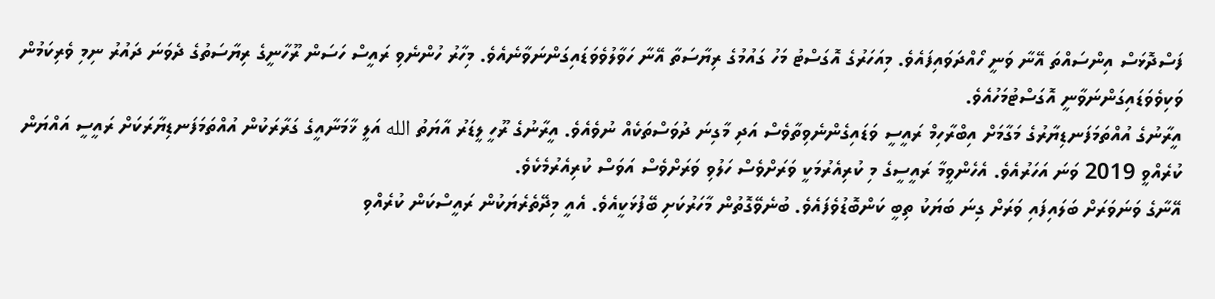ފަސްދޮޅަސް އިންސައްތަ އޭނާ ވަނީ ހޯއްދަވައިފައެވެ. މިއަހަރުގެ އޮގަސްޓު މަހު ގައުމުގެ ރިޔާސަތާ އޭނާ ހަވާލުވެވަޑައިގަންނަވާނެއެވެ. މިހާރު ހުންނެވި ރައީސް ހަސަން ރޫހާނީގެ ރިޔާސަތުގެ ދެވަނަ ދައުރު ނިމި ވެރިކަމުން ވަކިވެވަޑައިގަންނަވާނީ އޮގަސްޓުމަހުއެވެ.
އީރާނުގެ އުއްތަމަފަނޑިޔާރުގެ މަގާމަށް އިބްރާހިމް ރައީސީ ވަޑައިގެންނެވިތާވެސް އަދި މާގިނަ ދުވަސްތަކެއް ނުވެއެވެ. އީރާނުގެ ރޫހީ ލީޑަރު އާޔަތު الله އަލީ ޚާމަނާއީގެ ގަރާރަކުން އުއްތަމަފަނޑިޔާރަކަށް ރައީސީ އައްޔަން ކުރެއްވީ 2019 ވަނަ އަހަރުއެވެ. އެހެންވީމާ ރައީސީގެ މި ކުރިއެރުމަކީ ވަރަށްވެސް ހަލުވި ވަރަށްވެސް އަވަސް ކުރިއެރުމެކެވެ.
އޭނާގެ ވަނަވަރަށް ބަލައިފައި ވަރަށް ގިނަ ބަޔަކު ތިބީ ކަންބޮޑުވެފައެވެ. ބުނެވޭގޮތުން މާހަރުކަށި ބޭފުޅަކީއެވެ. އެއީ މިދޭތެރެޔަކުން ރައީސްކަން ކުރެއްވި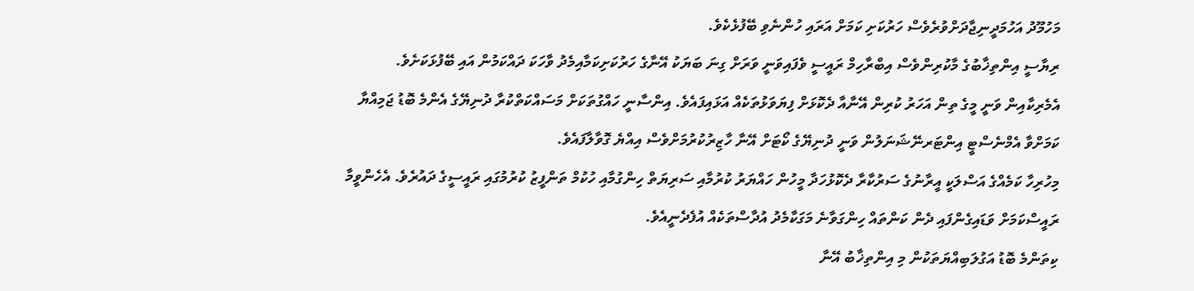މަހުމޫދު އަހުމަދީނިޖާދަށްވުރެވެސް ހަރުކަށި ކަމަށް އަރައި ހުންނެވި ބޭފުޅެކެވެ.
ރިޔާސީ އިންތިޚާބުގެ މާކުރިންވެސް އިބްރާހިމް ރައީސީ ވެފައިވަނީ ވަރަށް ގިނަ ބަޔަކު އޭނާގެ ހަރުކަށިކަމާއިމެދު ވާހަކަ ދައްކަމުން އައި ބޭފުޅަކަށެވެ. އެމެރިކާއިން ވަނީ މީގެ ތިން އަހަރު ކުރިން އޭނާއާ ދެކޮޅަށް ފިޔަވަޅުތަކެއް އަޅައިފައެވެ. އިންސާނީ ހައްގުތަކަށް މަސައްކަތްކުރާ ދުނިޔޭގެ އެންމެ ބޮޑު ޖަމިއްޔާ ކަމަށްވާ އެމްނެސްޓީ އިންޓަރނޭޝަނަލުން ވަނީ ދުނިޔޭގެ ކޯޓަށް އޭނާ ހާޒިރުކުރުމަށްވެސް އިއްޔެ ގޮވާލާފައެވެ.
މިހުރިހާ ކަމެއްގެ އަސްލަކީ އީރާނުގެ ސަރުކާރާ ދެކޮޅުހަދާ މީހުން ހައްޔަރު ކުރުމާއި ސަރިޔަތް ހިންގުމާއި ހުކުމް ތަންފީޒު ކުރުމުގައި ރައީސީގެ ދައުރެވެ. އެހެންވީމާ ރައީސްކަމަށް ވަޑައިގެންފައި ދެން ކަންތައް ހިންގަވާނެ މަގަކާމެދު އުދާސްތަކެއް އުފެދެނީއެވެ.
ކިތަންމެ ބޮޑު އަގުލަބިއްޔަތަކުން މި އިންތިޚާބު އޭނާ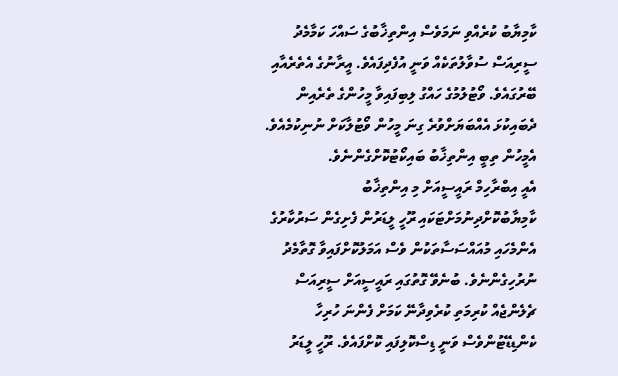ކާމިޔާބު ކުރެއްވި ނަމަވެސް އިންތިޚާބުގެ ސައްހަ ކަމާމެދު ސީރިއަސް ސުވާލުތަކެއް ވަނީ އުފެދިފައެވެ. އީރާނުގެ އެތެރެއާއި ބޭރުގައެވެ. ވޯޓުލުމުގެ ހައްގު ލިބިފައިވާ މީހުންގެ ތެރެއިން ދެބައިކުޅަ އެއްބަޔަށްވުރެ ގިނަ މީހުން ވޯޓުލާކަށް ނުނިކުމެއެވެ. އެމީހުން ތިބީ އިންތިޚާބު ބައިކޯޓުކޮށްގެންނެވެ.
އެއީ އިބްރާހިމް ރައީސީއަށް މި އިންތިޚާބު ކާމިޔާބުކޮށްދިނުމަށްޓަކައި ރޫހީ ލީޑަރުން ފެށިގެން ސަރުކާރުގެ އެންމެހައި މުއައްސަސާތަކުން ވެސް އަމަލުކޮށްފައިވާ ގޮތާމެދު ނުރުހިގެންނެވެ. ބުނެވޭ ގޮތުގައި ރައީސީއަށް ސީރިއަސް ޗެލެންޖެއް ކުރިމަތި ކުރެވިދާނޭ ކަމަށް ފެންނަ ހުރިހާ ކެންޑިޑޭޓުންވެސް ވަނީ ޑިސްކޮލިފައި ކޮށްފައެވެ. ރޫހީ ލީޑަރު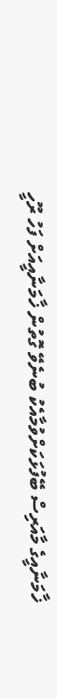ޚާމަނާއީގެ މާއަރިސް ބޭފުޅަކަށްވުމާއެކު ބުނެވޭ ގޮތުން ޚާމަނާއީއަށް ފަހު ރޫހީ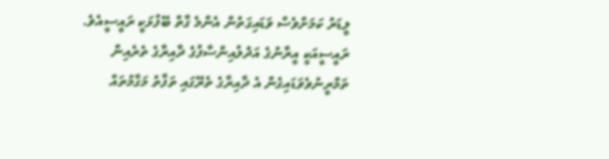ލީޑަރު ކަމަށްވެސް ވަޑައިގަތުން އެންމެ ގާތް ބޭފުޅަކީ ރައީސީއެވެ.
ރައީސީއަކީ އީރާނުގެ އަދުލުއިންސާފުގެ ދާއިރާގެ ތެރެއިން ތަމްރީނުވެވަޑައިގެން އެ ދާއިރާގެ ތެރޭގައި ތަފާތު މަގާމުތައް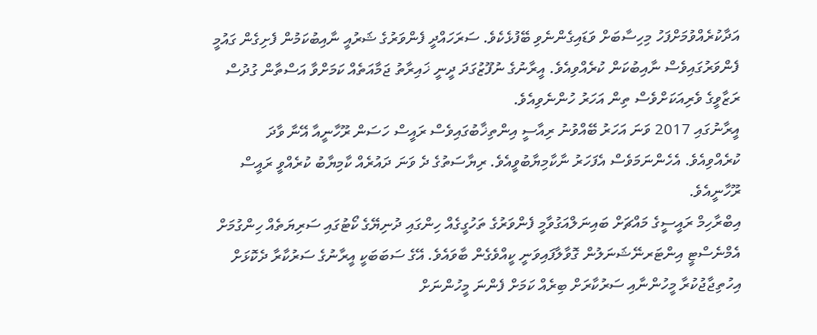އަދާކުރެއްވުމަށްފަހު މިހިސާބަށް ވަޑައިގެންނެވި ބޭފުޅެކެވެ. ސަރަހައްދީ ފެންވަރުގެ ޝަރުއީ ނާއިބުކަމުން ފެށިގެން ގައުމީ ފެންވަރުގައިވެސް ނާއިބުކަން ކުރެއްވިއެވެ. އީރާނުގެ ނުފޫޒުގަދަ ދީނީ ޚައިރާތު ޖަމާއަތެއް ކަމަށްވާ އަސްތާން ގުދުސް ރަޒާވީގެ ވެރިއަކަށްވެސް ތިން އަހަރު ހުންނެވިއެވެ.
އީރާނުގައި 2017 ވަނަ އަހަރު ބޭއްވުނު ރިއާސީ އިންތިޚާބުގައިވެސް ރައީސް ހަސަން ރޫހާނީއާ އޭނާ ވާދަ ކުރެއްވިއެވެ. އެހެންނަމަވެސް އެފަހަރު ނާކާމިޔާބުވީއެވެ. ރިޔާސަތުގެ ދެ ވަނަ ދައުރެއް ކާމިޔާބު ކުރެއްވީ ރައީސް ރޫހާނީއެވެ.
އިބްރާހިމް ރައީސީގެ މައްޗަށް ބައިނަލްއަގުވާމީ ފެންވަރުގެ ތަހުގީގެއް ހިންގައި ދުނިޔޭގެ ކޯޓުގައި ސަރިޔަތެއް ހިންގުމަށް އެމްނެސްޓީ އިންޓަރނޭޝަނަލުން ގޮވާލާފައިވަނީ ކީއްވެގެން ބާވައެވެ. އޭގެ ސަބަބަކީ އީރާނުގެ ސަރުކާރާ ދެކޮޅަށް އިހުތިޖާޖުކުރާ މީހުންނާއި ސަރުކާރަށް ބިރެއް ކަމަށް ފެންނަ މީހުންނަށް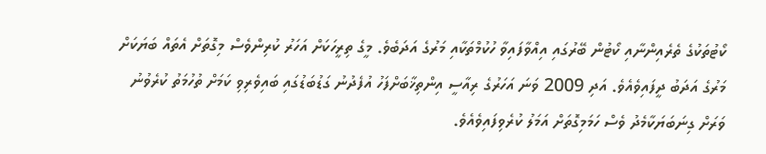ކޯޓުތަކުގެ ތެރެއިންނާއި ކޯޓުން ބޭރުގައި އިއްވާފައިވާ ހުކުމްތަކާއި މަރުގެ އަދަބެވެ. މީގެ ތިރީހަކަށް އަހަރު ކުރިންވެސް މިގޮތަށް އެތައް ބަޔަކަށް މަރުގެ އަދަބު ދީފައިވެއެވެ. އަދި 2009 ވަނަ އަހަރުގެ ރިއާސީ އިންތިޚާބަށްފަހު އުފެދުނު ގަޑުބަޑުގައި ބައިވެރިވި ކަމަށް ތުހުމަތު ކުރެވުނު ވަރަށް ގިނަބަޔަކާމެދު ވެސް ހަމަމިގޮތަށް އަމަލު ކުރެވިފައިވެއެވެ.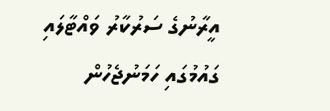އީރާނުގެ ސަރުކާރު ވައްޓާލައި ގައުމުގައި ހަމަނުޖެހުން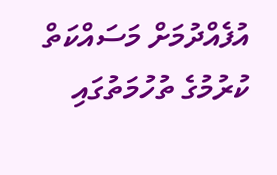އުފެއްދުމަށް މަސައްކަތް ކުރުމުގެ ތުހުމަތުގައި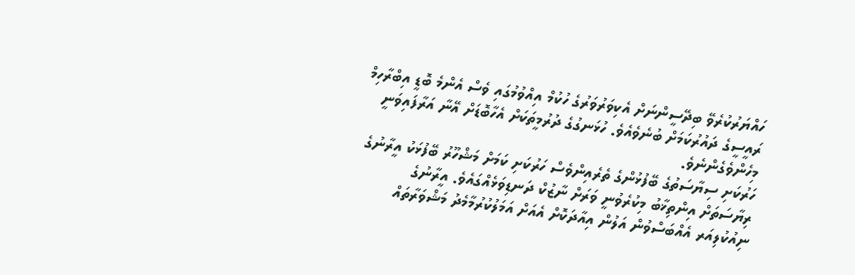ހައްޔަރުކުރެވޭ ބިދޭސީންނަށް އެކިވަރުވަރުގެ ހުކުމް އިއްވުމުގައި ވެސް އެންމެ ބޮޑީ އިބްރާހިމް ރައީސީގެ ދައުރުކަމަށް ބުނެވެއެވެ. ހުޅަނގުގެ ދުރުމީތަކަށް އެހާބޮޑަށް އޭނާ އަރާފައިވަނީ މިހެންވެގެންނެވެ.
ހަރުކަށި ސިޔާސަތުގެ ބޭފުޅުންގެ ތެރެއިންވެސް ހަރުކަށި ކަމަށް މަޝްހޫރު ބޭފުޅަކު އީރާނުގެ ރިޔާސަތަށް އިންތިޚާބު މިކުރެވުނީ ވަރަށް ނާޒުކް ދަނޑިވަޅެއްގައެވެ. އީރާނުގެ ނިއުކުލިއަރ އެއްބަސްވުން އަލުން އިއާދަކޮށް އެއަށް އަމަލުކުރުމާމެދު މަޝްވަރާތައް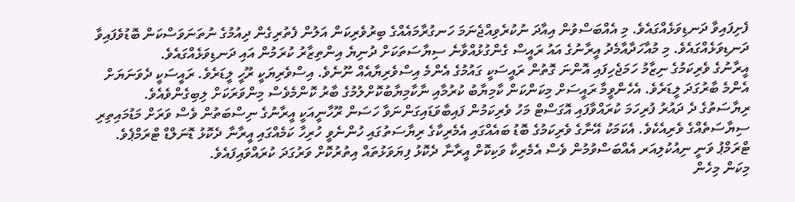ފެށިފައިވާ ދަނޑިވަޅެއްގައެވެ. މި އެއްބަސްވުން އިއާދަ ނުކުރެވިއްޖެނަމަ ހަނގުރާމައެއްގެ ބިރުވެރިކަން އަލުން ފެތުރިގެން ދިއުމުގެ ނުތަނަވަސްކަން ބޮޑުވެފައިވާ ދަނޑިވަޅެއްގައެވެ. މި މުއާހަދާއާމެދު އީރާނުގެ އައު ރައީސް ގެންގުޅުއްވާނެ ސިޔާސަތަކަށް ދުނިޔެ އިންތިޒާރު ކުރަމުން އައި ދަނޑިވަޅެއްގައެވެ.
އީރާނުގެ ވެރިކަމުގެ ނިޒާމު ހަމަޖެހިފައި އޮންނަ ގޮތުން ރައީސަކީ ގައުމުގެ އެންމެ އިސްވެރިޔާއެއް ނޫނެވެ. އިސްވެރިޔަކީ ރޫހީ ލީޑަރެވެ. ރައީސަކީ ދެވަނަޔަށް އެންމެ ބާރުގަދަ ލީޑަރެވެ. އެހެންވީމާ ރައީސަށް މިކަންކަން ކާމިޔާބު ކުރުމާއި ނާކާމިޔާބުކޮށްލުމުގެ ބާރު ކޮންމެވެސް މިންވަރަކަށް ލިބިގެންވެއެވެ.
ރިޔާސަތުގެ ދެ ދައުރު ފުރިހަމަ ކުރައްވާފައި އޮގަސްޓް މަހު ވެރިކަމުން ފައިބާވަޑައިގަންނަވާ ހަސަން ރޫހާނީއަކީ އީރާނުގެ ނިސްބަތުން ވެސް ވަރަށް މަޑުމައިތިރި ސިޔާސަތެއްގެ ވެރިއެކެވެ. އެކަމަކު އޭނާގެ ވެރިކަމުގެ ބޮޑު ބައެއްގައި އެމެރިކާގެ ރިޔާސަތުގައި ހުންނެވީ ހުރިހާ ކަމެއްގައި އީރާނާ ދެކޮޅު ޑޮނަލްޑް ޓްރަމްޕެވެ. ޓްރަމްޕު ވަނީ ނިއުކުލިއަރ އެއްބަސްވުމުން ވެސް އެމެރިކާ ވަކިކޮށް އީރާނާ ދެކޮޅު ފިޔަވަޅުތައް އިތުރުކޮށް ވަރުގަދަ ކުރައްވައިފައެވެ.
މިކަން މިހެން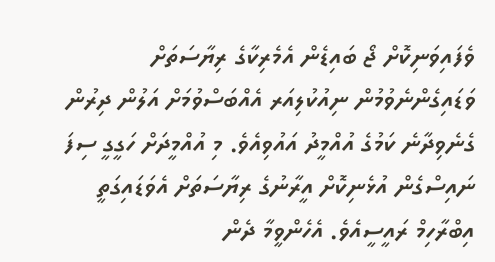ވެފައިވަނިކޮށް ޖޯ ބައިޑެން އެމެރިކާގެ ރިޔާސަތަށް ވަޑައިގެންނެވުމުން ނިއުކުލިއަރ އެއްބަސްވުމަށް އަލުން ދިރުން ގެނެވިދާނެ ކަމުގެ އުއްމީދު އައުވިއެވެ. މި އުއްމީދަށް ހަގީގީ ސިފަ ނައިސްގެން އުޅެނިކޮށް އީރާނުގެ ރިޔާސަތަށް އެވަޑައިގަތީ އިބްރާހިމް ރައީސީއެވެ. އެހެންވީމާ ދެން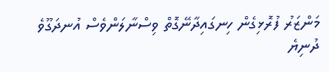މަންޒަރު ފުރޮޅިގެން ހިނގައިދާނޭގޮތް ވިސްނާލަންވެސް އުނދަގޫވެ ދުނިޔެ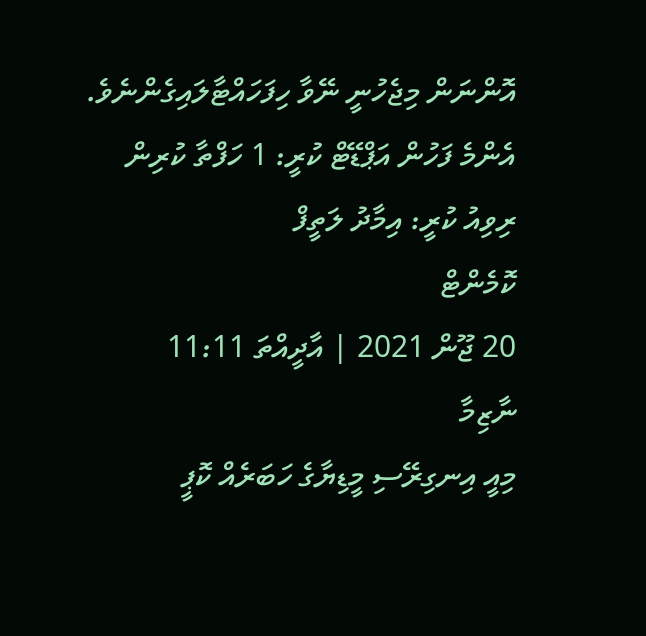އޮންނަން މިޖެހުނީ ނޭވާ ހިފަހައްޓާލައިގެންނެވެ.
އެންމެ ފަހުން އަޕްޑޭޓް ކުރީ: 1 ހަފްތާ ކުރިން
ރިވިއު ކުރީ: އިމާދު ލަތީފް
ކޮމެންޓް
20 ޖޫން 2021 | އާދީއްތަ 11:11
ނާޒިމާ
މިއީ އިނގިރޭސި މީޑިޔާގެ ހަބަރެއް ކޮޕީ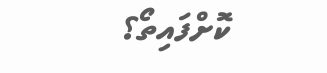ކޮށްފައިތޯ؟